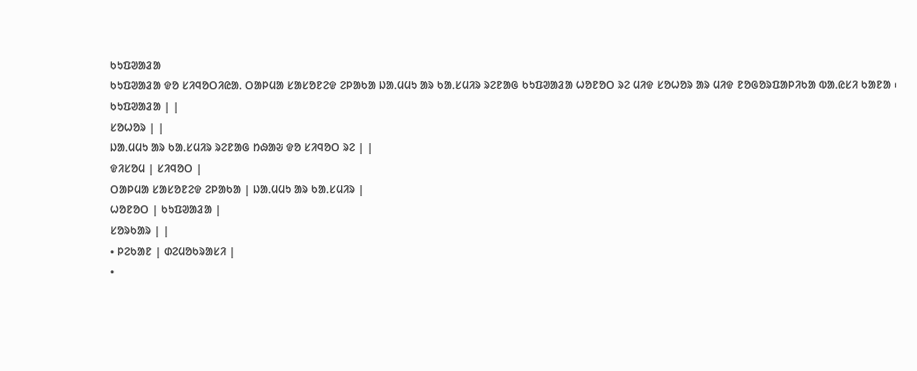ᱠᱩᱯᱣᱟᱲᱟ
ᱠᱩᱯᱣᱟᱲᱟ ᱫᱚ ᱥᱤᱧᱚᱛᱤᱭᱟᱹ ᱛᱟᱞᱢᱟ ᱥᱟᱥᱚᱱᱮᱫ ᱮᱞᱟᱠᱟ ᱡᱟᱹᱢᱢᱩ ᱟᱨ ᱠᱟᱹᱥᱢᱤᱨ ᱨᱮᱱᱟᱜ ᱠᱩᱯᱣᱟᱲᱟ ᱦᱚᱱᱚᱛ ᱨᱮ ᱢᱤᱫ ᱥᱚᱦᱚᱨ ᱟᱨ ᱢᱤᱫ ᱱᱚᱜᱚᱨᱯᱟᱞᱤᱠᱟ ᱵᱟᱹᱭᱥᱤ ᱠᱟᱱᱟ ᱾
ᱠᱩᱯᱣᱟᱲᱟ | |
ᱥᱚᱦᱚᱨ | |
ᱡᱟᱹᱢᱢᱩ ᱟᱨ ᱠᱟᱹᱥᱢᱤᱨ ᱨᱮᱱᱟᱜ ᱴᱷᱟᱶ ᱫᱚ ᱥᱤᱧᱚᱛ ᱨᱮ | |
ᱫᱤᱥᱚᱢ | ᱥᱤᱧᱚᱛ |
ᱛᱟᱞᱢᱟ ᱥᱟᱥᱚᱱᱮᱫ ᱮᱞᱟᱠᱟ | ᱡᱟᱹᱢᱢᱩ ᱟᱨ ᱠᱟᱹᱥᱢᱤᱨ |
ᱦᱚᱱᱚᱛ | ᱠᱩᱯᱣᱟᱲᱟ |
ᱥᱚᱨᱠᱟᱨ | |
• ᱞᱮᱠᱟᱱ | ᱰᱮᱢᱚᱠᱨᱟᱥᱤ |
•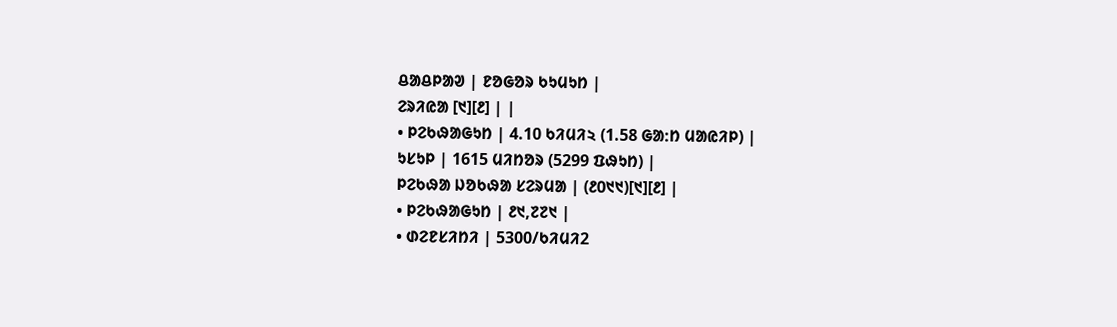ᱪᱟᱪᱞᱟᱣ | ᱱᱚᱜᱚᱨ ᱠᱩᱢᱩᱴ |
ᱮᱨᱤᱭᱟ [᱑][᱒] | |
• ᱞᱮᱠᱷᱟᱜᱩᱴ | 4.10 ᱠᱤᱢᱤ২ (1.58 ᱜᱟᱺᱴ ᱢᱟᱭᱤᱞ) |
ᱩᱥᱩᱞ | 1615 ᱢᱤᱴᱚᱨ (5299 ᱯᱷᱩᱴ) |
ᱞᱮᱠᱷᱟ ᱡᱚᱠᱷᱟ ᱥᱮᱨᱢᱟ | (᱒᱐᱑᱑)[᱑][᱒] |
• ᱞᱮᱠᱷᱟᱜᱩᱴ | ᱒᱑,᱗᱗᱑ |
• ᱰᱮᱱᱥᱤᱴᱤ | 5300/ᱠᱤᱢᱤ2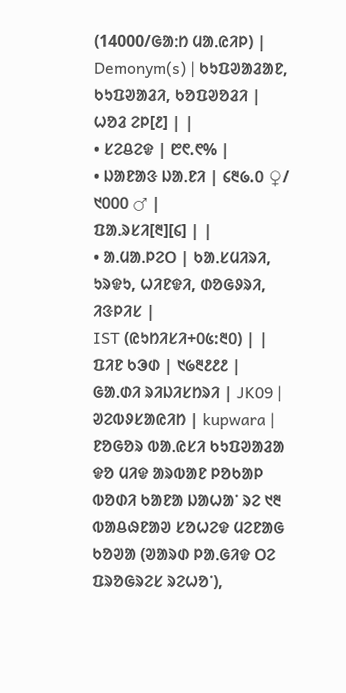(14000/ᱜᱟᱺᱴ ᱢᱟᱹᱭᱤᱞ) |
Demonym(s) | ᱠᱩᱯᱣᱟᱲᱟᱱ, ᱠᱩᱯᱣᱟᱲᱤ, ᱠᱚᱯᱣᱚᱲᱤ |
ᱦᱚᱲ ᱮᱞ[᱒] | |
• ᱥᱮᱪᱮᱫ | ᱘᱖.᱖% |
• ᱡᱟᱱᱟᱝ ᱡᱟᱹᱱᱤ | ᱔᱓᱙.᱐ ♀/ ᱑᱐᱐᱐ ♂ |
ᱯᱟᱹᱨᱥᱤ[᱓][᱔] | |
• ᱟᱹᱢᱟᱹᱞᱮᱛ | ᱠᱟᱹᱥᱢᱤᱨᱤ, ᱩᱨᱫᱩ, ᱦᱤᱱᱫᱤ, ᱰᱚᱜᱽᱨᱤ, ᱤᱝᱞᱤᱥ |
IST (ᱭᱩᱴᱤᱥᱤ+᱐᱕:᱓᱐) | |
ᱯᱤᱱ ᱠᱳᱰ | ᱑᱙᱓᱒᱒᱒ |
ᱜᱟᱹᱰᱤ ᱨᱤᱡᱤᱥᱴᱨᱤ | JK09 |
ᱣᱮᱵᱽᱥᱟᱭᱤᱴ | kupwara |
ᱱᱚᱜᱚᱨ ᱵᱟᱹᱭᱥᱤ ᱠᱩᱯᱣᱟᱲᱟ ᱫᱚ ᱢᱤᱫ ᱟᱨᱵᱟᱱ ᱞᱚᱠᱟᱞ ᱵᱚᱰᱤ ᱠᱟᱱᱟ ᱡᱟᱦᱟᱸ ᱨᱮ ᱑᱓ ᱵᱟᱪᱷᱱᱟᱣ ᱥᱚᱦᱮᱫ ᱢᱮᱱᱟᱜ ᱠᱚᱣᱟ (ᱣᱟᱨᱰ ᱞᱟᱹᱜᱤᱫ ᱛᱮ ᱯᱨᱚᱜᱨᱮᱥ ᱨᱮᱦᱚᱸ),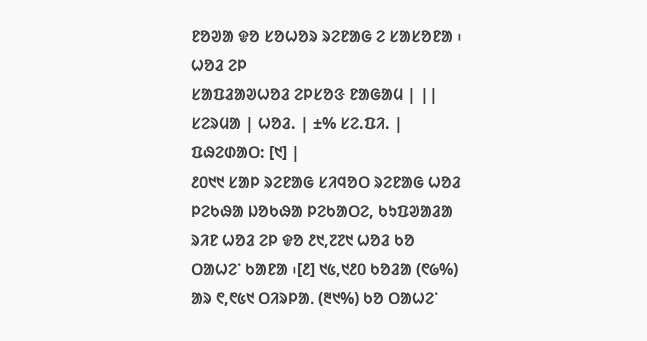ᱱᱚᱣᱟ ᱫᱚ ᱥᱚᱦᱚᱨ ᱨᱮᱱᱟᱜ ᱮ ᱥᱟᱥᱚᱱᱟ ᱾
ᱦᱚᱲ ᱮᱞ
ᱥᱟᱯᱲᱟᱣᱦᱚᱲ ᱮᱞᱥᱚᱝ ᱱᱟᱜᱟᱢ | ||
ᱥᱮᱨᱢᱟ | ᱦᱚᱲ. | ±% ᱥᱮ.ᱯᱤ. |
ᱯᱷᱮᱰᱟᱛ: [᱑] |
᱒᱐᱑᱑ ᱥᱟᱞ ᱨᱮᱱᱟᱜ ᱥᱤᱧᱚᱛ ᱨᱮᱱᱟᱜ ᱦᱚᱲ ᱞᱮᱠᱷᱟ ᱡᱚᱠᱷᱟ ᱞᱮᱠᱟᱛᱮ, ᱠᱩᱯᱣᱟᱲᱟ ᱨᱤᱱ ᱦᱚᱲ ᱮᱞ ᱫᱚ ᱒᱑,᱗᱗᱑ ᱦᱚᱲ ᱠᱚ ᱛᱟᱦᱮᱸ ᱠᱟᱱᱟ ᱾[᱒] ᱑᱕,᱑᱒᱐ ᱠᱚᱲᱟ (᱖᱙%) ᱟᱨ ᱖,᱖᱕᱑ ᱛᱤᱨᱞᱟᱹ (᱓᱑%) ᱠᱚ ᱛᱟᱦᱮᱸ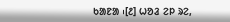ᱠᱟᱱᱟ ᱾[᱒] ᱦᱚᱲ ᱮᱞ ᱨᱮ,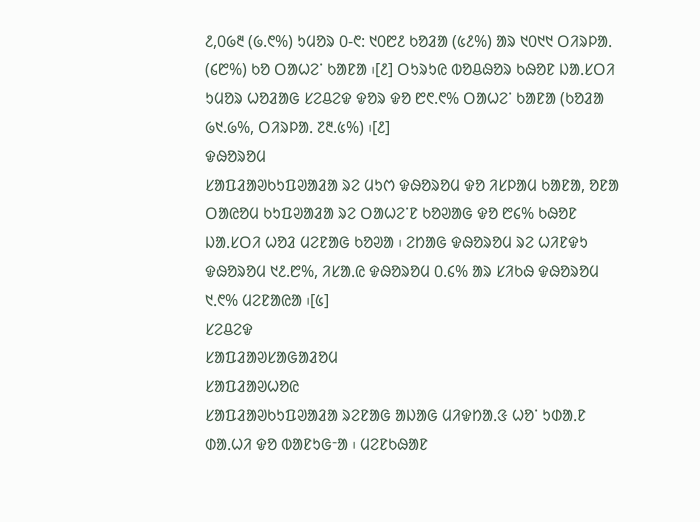᱒,᱐᱙᱓ (᱙.᱖%) ᱩᱢᱚᱨ ᱐-᱖: ᱑᱐᱘᱒ ᱠᱚᱲᱟ (᱕᱒%) ᱟᱨ ᱑᱐᱑᱑ ᱛᱤᱨᱞᱟᱹ (᱔᱘%) ᱠᱚ ᱛᱟᱦᱮᱸ ᱠᱟᱱᱟ ᱾[᱒] ᱛᱩᱨᱩᱭ ᱵᱚᱪᱷᱚᱨ ᱠᱷᱚᱱ ᱡᱟᱹᱥᱛᱤ ᱩᱢᱚᱨ ᱦᱚᱲᱟᱜ ᱥᱮᱪᱮᱫ ᱫᱚᱨ ᱫᱚ ᱘᱖.᱖% ᱛᱟᱦᱮᱸ ᱠᱟᱱᱟ (ᱠᱚᱲᱟ ᱙᱑.᱙%, ᱛᱤᱨᱞᱟᱹ ᱗᱓.᱕%) ᱾[᱒]
ᱫᱷᱚᱨᱚᱢ
ᱥᱟᱯᱲᱟᱣᱠᱩᱯᱣᱟᱲᱟ ᱨᱮ ᱢᱩᱬ ᱫᱷᱚᱨᱚᱢ ᱫᱚ ᱤᱥᱞᱟᱢ ᱠᱟᱱᱟ, ᱚᱱᱟ ᱛᱟᱭᱚᱢ ᱠᱩᱯᱣᱟᱲᱟ ᱨᱮ ᱛᱟᱦᱮᱸᱱ ᱠᱚᱣᱟᱜ ᱫᱚ ᱘᱔% ᱠᱷᱚᱱ ᱡᱟᱹᱥᱛᱤ ᱦᱚᱲ ᱢᱮᱱᱟᱜ ᱠᱚᱣᱟ ᱾ ᱮᱴᱟᱜ ᱫᱷᱚᱨᱚᱢ ᱨᱮ ᱦᱤᱱᱫᱩ ᱫᱷᱚᱨᱚᱢ ᱑᱒.᱘%, ᱤᱥᱟᱹᱭ ᱫᱷᱚᱨᱚᱢ ᱐.᱔% ᱟᱨ ᱥᱤᱠᱷ ᱫᱷᱚᱨᱚᱢ ᱑ᱹ᱖% ᱢᱮᱱᱟᱭᱟ ᱾[᱕]
ᱥᱮᱪᱮᱫ
ᱥᱟᱯᱲᱟᱣᱥᱟᱜᱟᱲᱚᱢ
ᱥᱟᱯᱲᱟᱣᱦᱚᱭ
ᱥᱟᱯᱲᱟᱣᱠᱩᱯᱣᱟᱲᱟ ᱨᱮᱱᱟᱜ ᱟᱡᱟᱜ ᱢᱤᱫᱴᱟᱹᱝ ᱦᱚᱸ ᱩᱰᱟᱹᱱ ᱰᱟᱹᱦᱤ ᱫᱚ ᱵᱟᱱᱩᱜᱼᱟ ᱾ ᱢᱮᱱᱠᱷᱟᱱ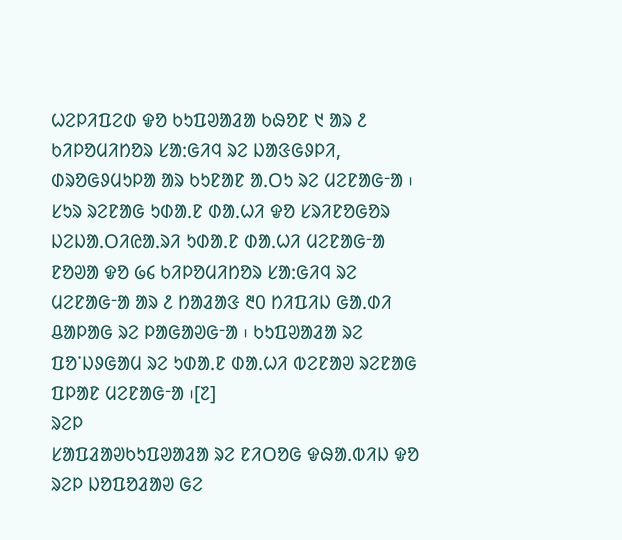ᱦᱮᱞᱤᱯᱮᱰ ᱫᱚ ᱠᱩᱯᱣᱟᱲᱟ ᱠᱷᱚᱱ ᱑ ᱟᱨ ᱒ ᱠᱤᱞᱚᱢᱤᱴᱚᱨ ᱥᱟᱺᱜᱤᱧ ᱨᱮ ᱡᱟᱝᱜᱽᱞᱤ, ᱰᱨᱚᱜᱽᱢᱩᱞᱟ ᱟᱨ ᱠᱩᱱᱟᱱ ᱟᱹᱛᱩ ᱨᱮ ᱢᱮᱱᱟᱜᱼᱟ ᱾ ᱥᱩᱨ ᱨᱮᱱᱟᱜ ᱩᱰᱟᱹᱱ ᱰᱟᱹᱦᱤ ᱫᱚ ᱥᱨᱤᱱᱚᱜᱚᱨ ᱡᱮᱡᱟᱹᱛᱤᱭᱟᱹᱨᱤ ᱩᱰᱟᱹᱱ ᱰᱟᱹᱦᱤ ᱢᱮᱱᱟᱜᱼᱟ ᱱᱚᱣᱟ ᱫᱚ ᱙᱔ ᱠᱤᱞᱚᱢᱤᱴᱚᱨ ᱥᱟᱺᱜᱤᱧ ᱨᱮ ᱢᱮᱱᱟᱜᱼᱟ ᱟᱨ ᱒ ᱴᱟᱲᱟᱝ ᱓᱐ ᱴᱤᱯᱤᱡ ᱜᱟᱹᱰᱤ ᱪᱟᱞᱟᱜ ᱨᱮ ᱞᱟᱜᱟᱣᱜᱼᱟ ᱾ ᱠᱩᱯᱣᱟᱲᱟ ᱨᱮ ᱯᱚᱸᱡᱽᱜᱟᱢ ᱨᱮ ᱩᱰᱟᱹᱱ ᱰᱟᱹᱦᱤ ᱵᱮᱱᱟᱣ ᱨᱮᱱᱟᱜ ᱯᱞᱟᱱ ᱢᱮᱱᱟᱜᱼᱟ ᱾[᱗]
ᱨᱮᱞ
ᱥᱟᱯᱲᱟᱣᱠᱩᱯᱣᱟᱲᱟ ᱨᱮ ᱱᱤᱛᱚᱜ ᱫᱷᱟᱹᱵᱤᱡ ᱫᱚ ᱨᱮᱞ ᱡᱚᱯᱚᱲᱟᱣ ᱜᱮ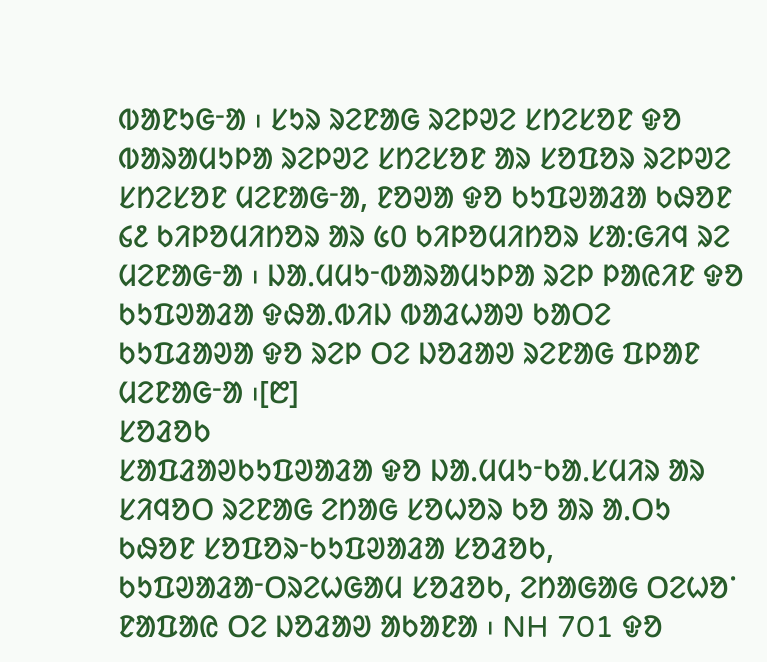ᱵᱟᱱᱩᱜᱼᱟ ᱾ ᱥᱩᱨ ᱨᱮᱱᱟᱜ ᱨᱮᱞᱣᱮ ᱥᱴᱮᱥᱚᱱ ᱫᱚ ᱵᱟᱨᱟᱢᱩᱞᱟ ᱨᱮᱞᱣᱮ ᱥᱴᱮᱥᱚᱱ ᱟᱨ ᱥᱚᱯᱚᱨ ᱨᱮᱞᱣᱮ ᱥᱴᱮᱥᱚᱱ ᱢᱮᱱᱟᱜᱼᱟ, ᱱᱚᱣᱟ ᱫᱚ ᱠᱩᱯᱣᱟᱲᱟ ᱠᱷᱚᱱ ᱔᱒ ᱠᱤᱞᱚᱢᱤᱴᱚᱨ ᱟᱨ ᱕᱐ ᱠᱤᱞᱚᱢᱤᱴᱚᱨ ᱥᱟᱺᱜᱤᱧ ᱨᱮ ᱢᱮᱱᱟᱜᱼᱟ ᱾ ᱡᱟᱹᱢᱢᱩᱼᱵᱟᱨᱟᱢᱩᱞᱟ ᱨᱮᱞ ᱞᱟᱭᱤᱱ ᱫᱚ ᱠᱩᱯᱣᱟᱲᱟ ᱫᱷᱟᱹᱵᱤᱡ ᱵᱟᱲᱦᱟᱣ ᱠᱟᱛᱮ ᱠᱩᱯᱲᱟᱣᱟ ᱫᱚ ᱨᱮᱞ ᱛᱮ ᱡᱚᱲᱟᱣ ᱨᱮᱱᱟᱜ ᱯᱞᱟᱱ ᱢᱮᱱᱟᱜᱼᱟ ᱾[᱘]
ᱥᱚᱲᱚᱠ
ᱥᱟᱯᱲᱟᱣᱠᱩᱯᱣᱟᱲᱟ ᱫᱚ ᱡᱟᱹᱢᱢᱩᱼᱠᱟᱹᱥᱢᱤᱨ ᱟᱨ ᱥᱤᱧᱚᱛ ᱨᱮᱱᱟᱜ ᱮᱴᱟᱜ ᱥᱚᱦᱚᱨ ᱠᱚ ᱟᱨ ᱟᱹᱛᱩ ᱠᱷᱚᱱ ᱥᱚᱯᱚᱨᱼᱠᱩᱯᱣᱟᱲᱟ ᱥᱚᱲᱚᱠ, ᱠᱩᱯᱣᱟᱲᱟᱼᱛᱨᱮᱦᱜᱟᱢ ᱥᱚᱲᱚᱠ, ᱮᱴᱟᱜᱟᱜ ᱛᱮᱦᱚᱸ ᱱᱟᱯᱟᱭ ᱛᱮ ᱡᱚᱲᱟᱣ ᱟᱠᱟᱱᱟ ᱾ NH 701 ᱫᱚ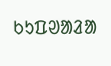ᱠᱩᱯᱣᱟᱲᱟ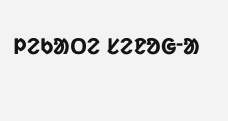ᱞᱮᱠᱟᱛᱮ ᱥᱮᱱᱚᱜᱼᱟ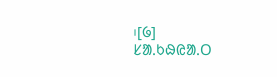᱾[᱙]
ᱥᱟᱹᱠᱷᱭᱟᱹᱛ